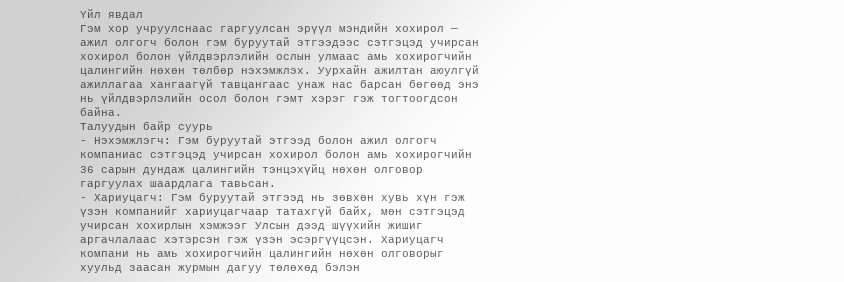Үйл явдал
Гэм хор учруулснаас гаргуулсан эрүүл мэндийн хохирол — ажил олгогч болон гэм буруутай этгээдээс сэтгэцэд учирсан хохирол болон үйлдвэрлэлийн ослын улмаас амь хохирогчийн цалингийн нөхөн төлбөр нэхэмжлэх. Уурхайн ажилтан аюулгүй ажиллагаа хангаагүй тавцангаас унаж нас барсан бөгөөд энэ нь үйлдвэрлэлийн осол болон гэмт хэрэг гэж тогтоогдсон байна.
Талуудын байр суурь
- Нэхэмжлэгч: Гэм буруутай этгээд болон ажил олгогч компаниас сэтгэцэд учирсан хохирол болон амь хохирогчийн 36 сарын дундаж цалингийн тэнцэхүйц нөхөн олговор гаргуулах шаардлага тавьсан.
- Хариуцагч: Гэм буруутай этгээд нь зөвхөн хувь хүн гэж үзэн компанийг хариуцагчаар татахгүй байх, мөн сэтгэцэд учирсан хохирлын хэмжээг Улсын дээд шүүхийн жишиг аргачлалаас хэтэрсэн гэж үзэн эсэргүүцсэн. Хариуцагч компани нь амь хохирогчийн цалингийн нөхөн олговорыг хуульд заасан журмын дагуу төлөхөд бэлэн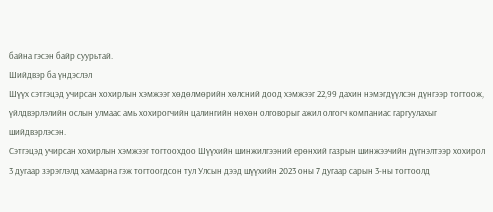байна гэсэн байр суурьтай.
Шийдвэр ба үндэслэл
Шүүх сэтгэцэд учирсан хохирлын хэмжээг хөдөлмөрийн хөлсний доод хэмжээг 22,99 дахин нэмэгдүүлсэн дүнгээр тогтоож, үйлдвэрлэлийн ослын улмаас амь хохирогчийн цалингийн нөхөн олговорыг ажил олгогч компаниас гаргуулахыг шийдвэрлэсэн.
Сэтгэцэд учирсан хохирлын хэмжээг тогтоохдоо Шүүхийн шинжилгээний ерөнхий газрын шинжээчийн дүгнэлтээр хохирол 3 дугаар зэрэглэлд хамаарна гэж тогтоогдсон тул Улсын дээд шүүхийн 2023 оны 7 дугаар сарын 3-ны тогтоолд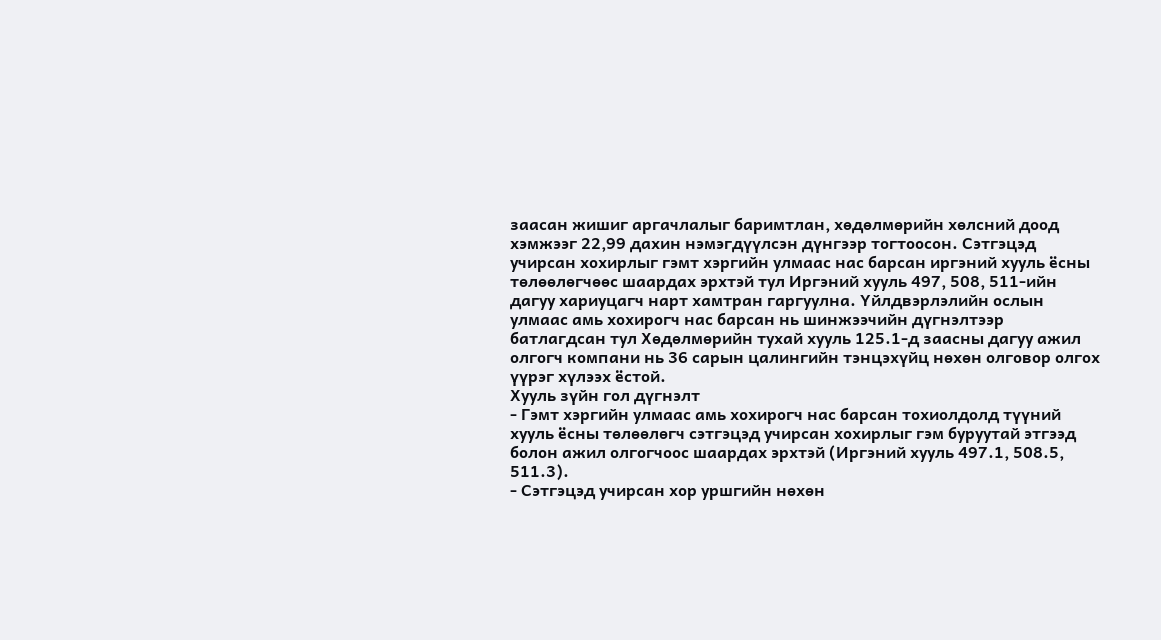заасан жишиг аргачлалыг баримтлан, хөдөлмөрийн хөлсний доод хэмжээг 22,99 дахин нэмэгдүүлсэн дүнгээр тогтоосон. Сэтгэцэд учирсан хохирлыг гэмт хэргийн улмаас нас барсан иргэний хууль ёсны төлөөлөгчөөс шаардах эрхтэй тул Иргэний хууль 497, 508, 511-ийн дагуу хариуцагч нарт хамтран гаргуулна. Үйлдвэрлэлийн ослын улмаас амь хохирогч нас барсан нь шинжээчийн дүгнэлтээр батлагдсан тул Хөдөлмөрийн тухай хууль 125.1-д заасны дагуу ажил олгогч компани нь 36 сарын цалингийн тэнцэхүйц нөхөн олговор олгох үүрэг хүлээх ёстой.
Хууль зүйн гол дүгнэлт
- Гэмт хэргийн улмаас амь хохирогч нас барсан тохиолдолд түүний хууль ёсны төлөөлөгч сэтгэцэд учирсан хохирлыг гэм буруутай этгээд болон ажил олгогчоос шаардах эрхтэй (Иргэний хууль 497.1, 508.5, 511.3).
- Сэтгэцэд учирсан хор уршгийн нөхөн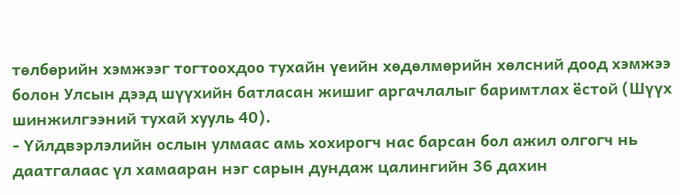төлбөрийн хэмжээг тогтоохдоо тухайн үеийн хөдөлмөрийн хөлсний доод хэмжээ болон Улсын дээд шүүхийн батласан жишиг аргачлалыг баримтлах ёстой (Шүүх шинжилгээний тухай хууль 40).
- Үйлдвэрлэлийн ослын улмаас амь хохирогч нас барсан бол ажил олгогч нь даатгалаас үл хамааран нэг сарын дундаж цалингийн 36 дахин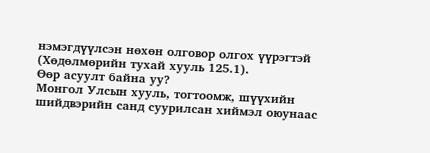нэмэгдүүлсэн нөхөн олговор олгох үүрэгтэй (Хөдөлмөрийн тухай хууль 125.1).
Өөр асуулт байна уу?
Монгол Улсын хууль, тогтоомж, шүүхийн шийдвэрийн санд суурилсан хиймэл оюунаас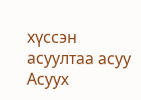хүссэн асуултаа асуу
Асуух